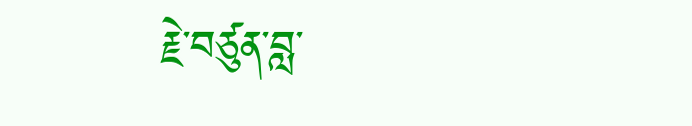རྗེ་བཙུན་བླ་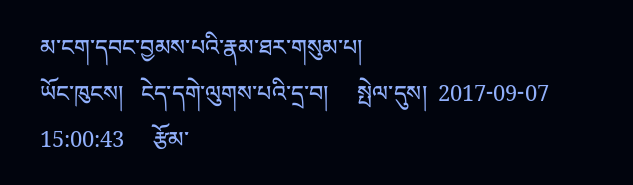མ་ངག་དབང་བྱམས་པའི་རྣམ་ཐར་གསུམ་པ།
ཡོང་ཁུངས།   ངེད་དགེ་ལུགས་པའི་དྲ་བ།     སྤེལ་དུས།  2017-09-07 15:00:43     རྩོམ་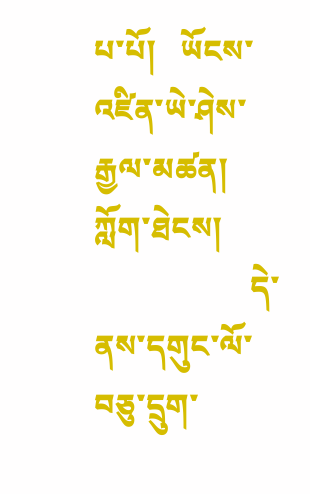པ་པོ།   ཡོངས་འཛིན་ཡེ་ཤེས་རྒྱལ་མཚན།    ཀློག་ཐེངས།
                    དེ་ནས་དགུང་ལོ་བཅུ་དྲུག་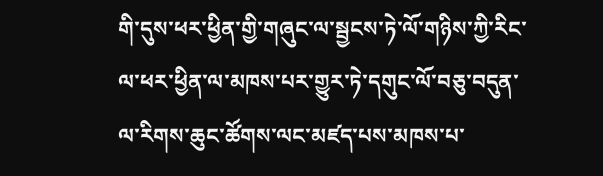གི་དུས་ཕར་ཕྱིན་གྱི་གཞུང་ལ་སྦྱངས་ཏེ་ལོ་གཉིས་ཀྱི་རིང་ལ་ཕར་ཕྱིན་ལ་མཁས་པར་གྱུར་ཏེ་དགུང་ལོ་བཅུ་བདུན་ལ་རིགས་ཆུང་ཚོགས་ལང་མཛད་པས་མཁས་པ་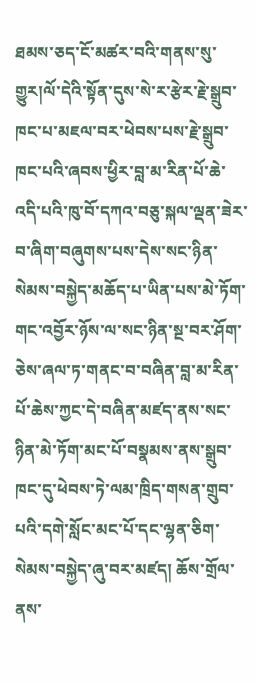ཐམས་ཅད་ངོ་མཚར་བའི་གནས་སུ་གྱུར།ལོ་དེའི་སྟོན་དུས་སེ་ར་རྩེར་རྗེ་སྒྲུབ་ཁང་པ་མཇལ་བར་ཕེབས་པས་རྗེ་སྒྲུབ་ཁང་པའི་ཞབས་ཕྱིར་བླ་མ་རིན་པོ་ཆེ་འདི་པའི་ཁུ་བོ་དཀའ་བཅུ་སྐལ་ལྡན་ཟེར་བ་ཞིག་བཞུགས་པས་དེས་སང་ཉིན་སེམས་བསྐྱེད་མཆོད་པ་ཡིན་པས་མེ་ཏོག་གང་འབྱོར་ཉོས་ལ་སང་ཉིན་སྔ་བར་ཤོག་ཅེས་ཞལ་ཏ་གནང་བ་བཞིན་བླ་མ་རིན་པོ་ཆེས་ཀྱང་དེ་བཞིན་མཛད་ནས་སང་ཉིན་མེ་ཏོག་མང་པོ་བསྣམས་ནས་སྒྲུབ་ཁང་དུ་ཕེབས་ཏེ་ལམ་ཁྲིད་གསན་གྲུབ་པའི་དགེ་སློང་མང་པོ་དང་ལྷན་ཅིག་སེམས་བསྐྱེད་ཞུ་བར་མཛད། ཆོས་གྲོལ་ནས་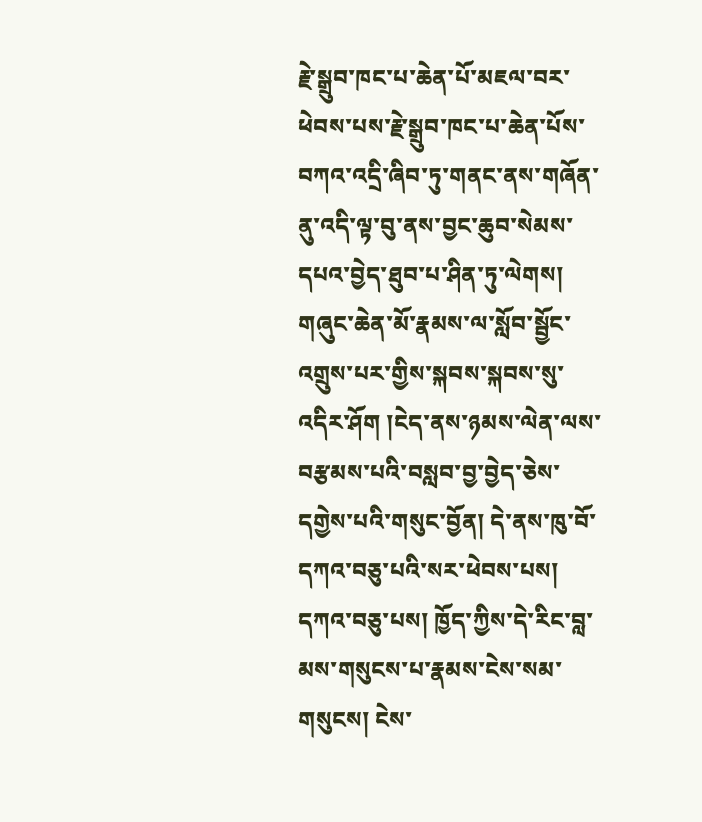རྗེ་སྒྲུབ་ཁང་པ་ཆེན་པོ་མཇལ་བར་ཕེབས་པས་རྗེ་སྒྲུབ་ཁང་པ་ཆེན་པོས་བཀའ་འདྲི་ཞིབ་ཏུ་གནང་ནས་གཞོན་ནུ་འདི་ལྟ་བུ་ནས་བྱང་ཆུབ་སེམས་དཔའ་བྱེད་ཐུབ་པ་ཤིན་ཏུ་ལེགས། གཞུང་ཆེན་མོ་རྣམས་ལ་སློབ་སྦྱོང་འགྲུས་པར་གྱིས་སྐབས་སྐབས་སུ་འདིར་ཤོག །ངེད་ནས་ཉམས་ལེན་ལས་བརྩམས་པའི་བསླབ་བྱ་བྱེད་ཅེས་དགྱེས་པའི་གསུང་བྱོན། དེ་ནས་ཁུ་བོ་དཀའ་བཅུ་པའི་སར་ཕེབས་པས། དཀའ་བཅུ་པས། ཁྱོད་ཀྱིས་དེ་རིང་བླ་མས་གསུངས་པ་རྣམས་ངེས་སམ་གསུངས། ངེས་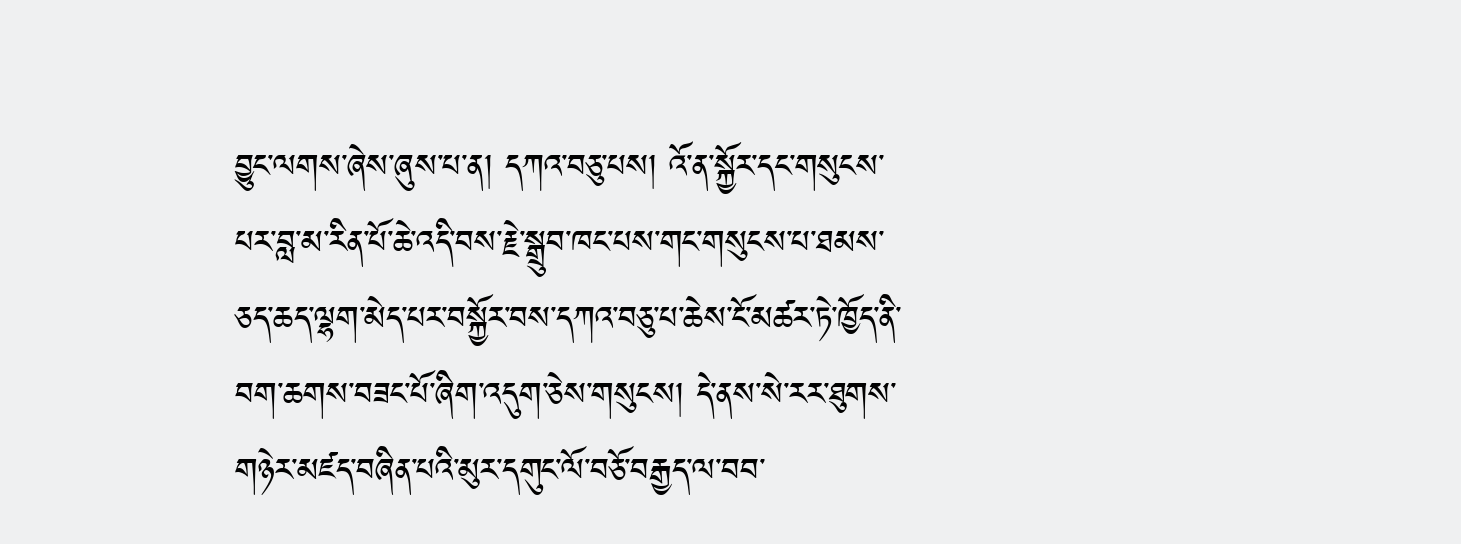བྱུང་ལགས་ཞེས་ཞུས་པ་ན། དཀའ་བཅུ་པས། འོ་ན་སྐྱོར་དང་གསུངས་པར་བླ་མ་རིན་པོ་ཆེ་འདི་བས་རྗེ་སྒྲུབ་ཁང་པས་གང་གསུངས་པ་ཐམས་ཅད་ཆད་ལྷག་མེད་པར་བསྐྱོར་བས་དཀའ་བཅུ་པ་ཆེས་ངོ་མཚར་ཏེ་ཁྱོད་ནི་བག་ཆགས་བཟང་པོ་ཞིག་འདུག་ཅེས་གསུངས། དེ་ནས་སེ་རར་ཐུགས་གཉེར་མཛད་བཞིན་པའི་མུར་དགུང་ལོ་བཅོ་བརྒྱད་ལ་བབ་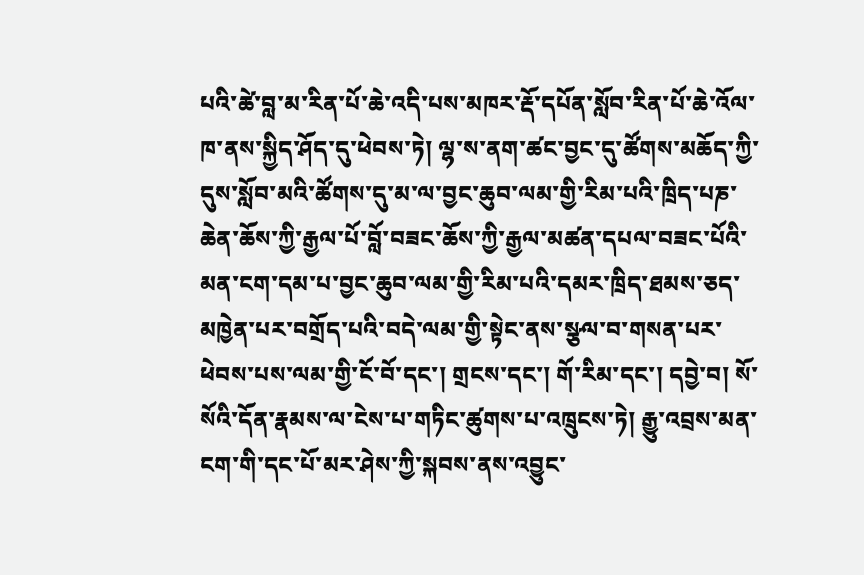པའི་ཚེ་བླ་མ་རིན་པོ་ཆེ་འདི་པས་མཁར་རྡོ་དཔོན་སློབ་རིན་པོ་ཆེ་འོལ་ཁ་ནས་སྐྱིད་ཤོད་དུ་ཕེབས་ཏེ། ལྷ་ས་ནག་ཚང་བྱང་དུ་ཚོགས་མཆོད་ཀྱི་དུས་སློབ་མའི་ཚོགས་དུ་མ་ལ་བྱང་ཆུབ་ལམ་གྱི་རིམ་པའི་ཁྲིད་པཎ་ཆེན་ཆོས་ཀྱི་རྒྱལ་པོ་བློ་བཟང་ཆོས་ཀྱི་རྒྱལ་མཚན་དཔལ་བཟང་པོའི་མན་ངག་དམ་པ་བྱང་ཆུབ་ལམ་གྱི་རིམ་པའི་དམར་ཁྲིད་ཐམས་ཅད་མཁྱེན་པར་བགྲོད་པའི་བདེ་ལམ་གྱི་སྟེང་ནས་སྩལ་བ་གསན་པར་ཕེབས་པས་ལམ་གྱི་ངོ་བོ་དང་། གྲངས་དང་། གོ་རིམ་དང་། དབྱེ་བ། སོ་སོའི་དོན་རྣམས་ལ་ངེས་པ་གཏིང་ཚུགས་པ་འཁྲུངས་ཏེ། རྒྱུ་འབྲས་མན་ངག་གི་དང་པོ་མར་ཤེས་ཀྱི་སྐབས་ནས་འབྱུང་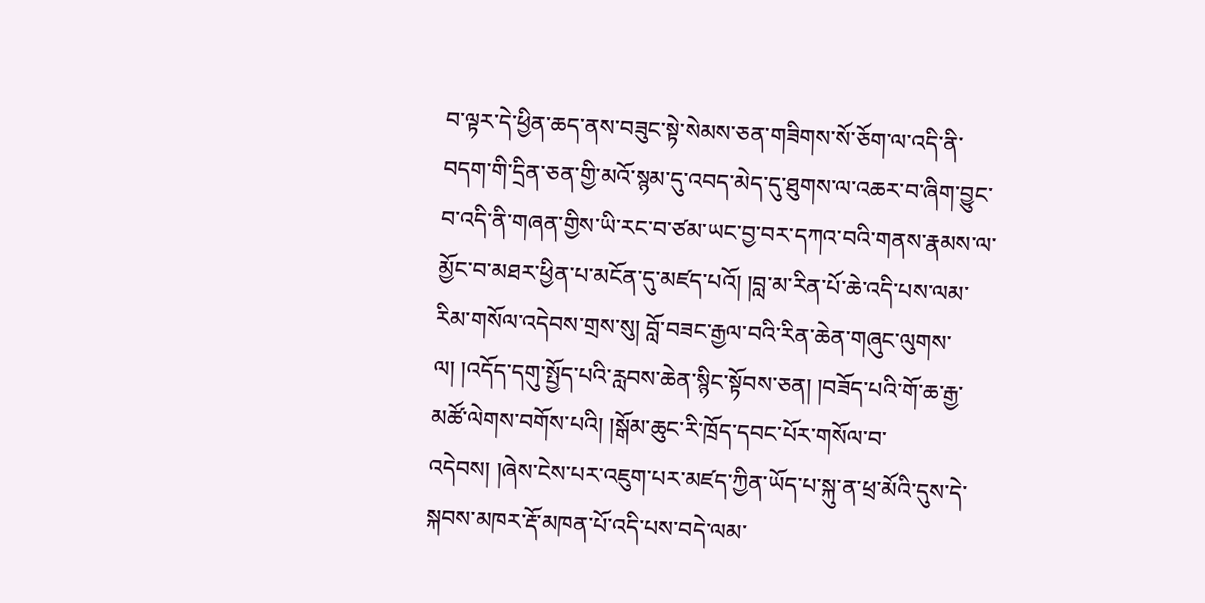བ་ལྟར་དེ་ཕྱིན་ཆད་ནས་བཟུང་སྟེ་སེམས་ཅན་གཟིགས་སོ་ཅོག་ལ་འདི་ནི་བདག་གི་དྲིན་ཅན་གྱི་མའོ་སྙམ་དུ་འབད་མེད་དུ་ཐུགས་ལ་འཆར་བ་ཞིག་བྱུང་བ་འདི་ནི་གཞན་གྱིས་ཡི་རང་བ་ཙམ་ཡང་བྱ་བར་དཀའ་བའི་གནས་རྣམས་ལ་མྱོང་བ་མཐར་ཕྱིན་པ་མངོན་དུ་མཛད་པའོ། །བླ་མ་རིན་པོ་ཆེ་འདི་པས་ལམ་རིམ་གསོལ་འདེབས་གྲས་སུ། བློ་བཟང་རྒྱལ་བའི་རིན་ཆེན་གཞུང་ལུགས་ལ། །འདོད་དགུ་སྤྱོད་པའི་རླབས་ཆེན་སྙིང་སྟོབས་ཅན། །བཟོད་པའི་གོ་ཆ་རྒྱ་མཚོ་ལེགས་བགོས་པའི། །སྒོམ་ཆུང་རི་ཁྲོད་དབང་པོར་གསོལ་བ་འདེབས། །ཞེས་ངེས་པར་འཇུག་པར་མཛད་ཀྱིན་ཡོད་པ་སྐུ་ན་ཕྲ་མོའི་དུས་དེ་སྐབས་མཁར་རྡོ་མཁན་པོ་འདི་པས་བདེ་ལམ་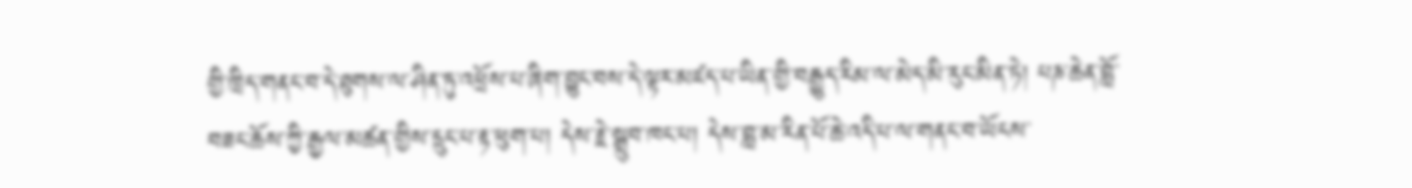གྱི་ཁྲིད་གནང་བ་དེ་ཐུགས་ལ་ཤིན་ཏུ་འཕྲོས་པ་ཞིག་བྱུང་བས་དེ་ལྟར་མཛད་པ་ཡིན་གྱི་བརྒྱུད་རིམ་ལ་མེད་མི་རུང་མིན་ཏེ། པཎ་ཆེན་བློ་བཟང་ཆོས་ཀྱི་རྒྱལ་མཚན་གྱིས་དྲུང་པ་རྟ་ཕུག་པ། དེས་རྗེ་སྒྲུབ་ཁང་པ། དེས་བླ་མ་རིན་པོ་ཆེ་འདི་པ་ལ་གནང་བ་ཡོངས་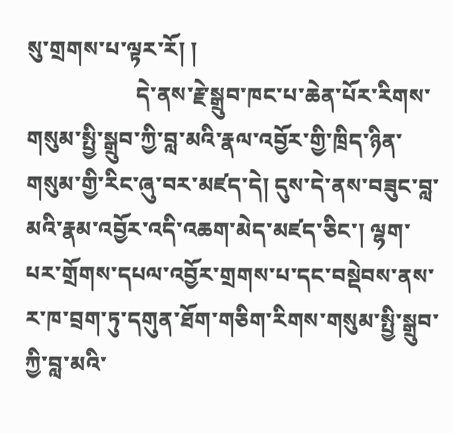སུ་གྲགས་པ་ལྟར་རོ། །
                    དེ་ནས་རྗེ་སྒྲུབ་ཁང་པ་ཆེན་པོར་རིགས་གསུམ་སྤྱི་སྒྲུབ་ཀྱི་བླ་མའི་རྣལ་འབྱོར་གྱི་ཁྲིད་ཉིན་གསུམ་གྱི་རིང་ཞུ་བར་མཛད་དེ། དུས་དེ་ནས་བཟུང་བླ་མའི་རྣམ་འབྱོར་འདི་འཆག་མེད་མཛད་ཅིང་། ལྷག་པར་གྲོགས་དཔལ་འབྱོར་གྲགས་པ་དང་བསྡེབས་ནས་ར་ཁ་བྲག་ཏུ་དགུན་ཐོག་གཅིག་རིགས་གསུམ་སྤྱི་སྒྲུབ་ཀྱི་བླ་མའི་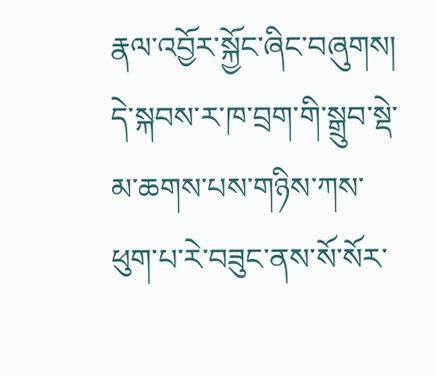རྣལ་འབྱོར་སྐྱོང་ཞིང་བཞུགས། དེ་སྐབས་ར་ཁ་བྲག་གི་སྒྲུབ་སྡེ་མ་ཆགས་པས་གཉིས་ཀས་ཕུག་པ་རེ་བཟུང་ནས་སོ་སོར་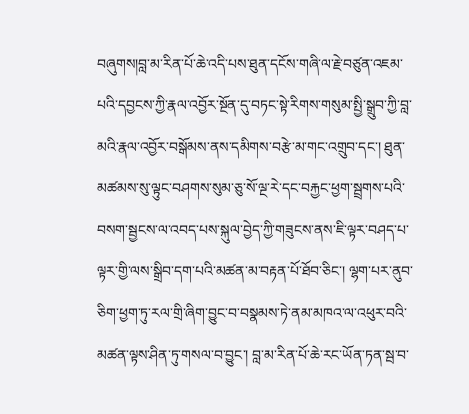བཞུགས།བླ་མ་རིན་པོ་ཆེ་འདི་པས་ཐུན་དངོས་གཞི་ལ་རྗེ་བཙུན་འཇམ་པའི་དབྱངས་ཀྱི་རྣལ་འབྱོར་སྔོན་དུ་བཏང་སྟེ་རིགས་གསུམ་སྤྱི་སྒྲུབ་ཀྱི་བླ་མའི་རྣལ་འབྱོར་བསྒོམས་ནས་དམིགས་བརྩེ་མ་གང་འགྲུབ་དང་། ཐུན་མཚམས་སུ་ལྟུང་བཤགས་སུམ་ཅུ་སོ་ལྔ་རེ་དང་བརྐྱང་ཕྱག་སྦྲགས་པའི་བསག་སྦྱངས་ལ་འབད་པས་སྐུལ་བྱེད་ཀྱི་གཟུངས་ནས་ཇི་ལྟར་བཤད་པ་ལྟར་གྱི་ལས་སྒྲིབ་དག་པའི་མཚན་མ་བརྟན་པོ་ཐོབ་ཅིང་། ལྷག་པར་ནུབ་ཅིག་ཕྱག་ཏུ་རལ་གྲི་ཞིག་བྱུང་བ་བསྣམས་ཏེ་ནམ་མཁའ་ལ་འཕུར་བའི་མཚན་ལྟས་ཤིན་ཏུ་གསལ་བ་བྱུང་། བླ་མ་རིན་པོ་ཆེ་རང་ཡོན་ཏན་སྦ་བ་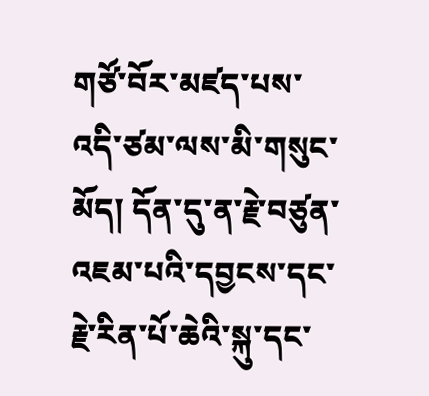གཙོ་བོར་མཛད་པས་འདི་ཙམ་ལས་མི་གསུང་མོད། དོན་དུ་ན་རྗེ་བཙུན་འཇམ་པའི་དབྱངས་དང་རྗེ་རིན་པོ་ཆེའི་སྐུ་དང་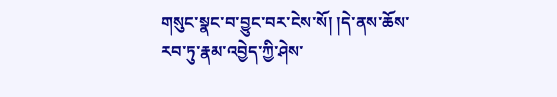གསུང་སྣང་བ་བྱུང་བར་ངེས་སོ། །དེ་ནས་ཆོས་རབ་ཏུ་རྣམ་འབྱེད་ཀྱི་ཤེས་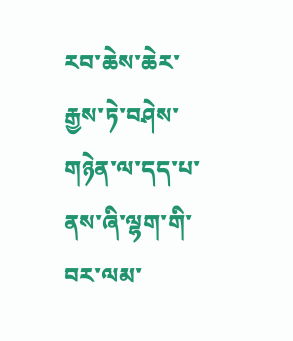རབ་ཆེས་ཆེར་རྒྱས་ཏེ་བཤེས་གཉེན་ལ་དད་པ་ནས་ཞི་ལྷག་གི་བར་ལམ་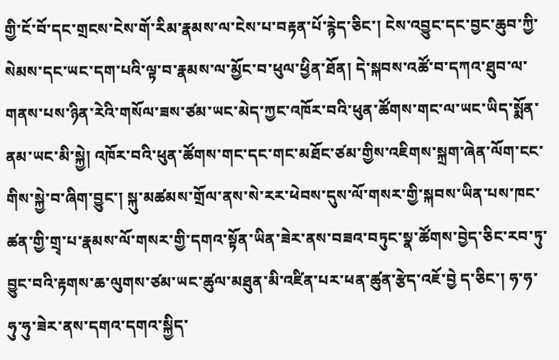གྱི་ངོ་བོ་དང་གྲངས་ངེས་གོ་རིམ་རྣམས་ལ་ངེས་པ་བརྟན་པོ་རྙེད་ཅིང་། ངེས་འབྱུང་དང་བྱང་ཆུབ་ཀྱི་སེམས་དང་ཡང་དག་པའི་ལྟ་བ་རྣམས་ལ་མྱོང་བ་ཕུལ་ཕྱིན་ཐོན། དེ་སྐབས་འཚོ་བ་དཀའ་ཐུབ་ལ་གནས་པས་ཉིན་རེའི་གསོལ་ཟས་ཙམ་ཡང་མེད་ཀྱང་འཁོར་བའི་ཕུན་ཚོགས་གང་ལ་ཡང་ཡིད་སྨོན་ནམ་ཡང་མི་སྐྱེ། འཁོར་བའི་ཕུན་ཚོགས་གང་དང་གང་མཐོང་ཙམ་གྱིས་འཇིགས་སྐྲག་ཞེན་ལོག་ངང་གིས་སྐྱེ་བ་ཞིག་བྱུང་། སྐུ་མཚམས་གྲོལ་ནས་སེ་རར་ཕེབས་དུས་ལོ་གསར་གྱི་སྐབས་ཡིན་པས་ཁང་ཚན་གྱི་གྲྭ་པ་རྣམས་ལོ་གསར་གྱི་དགའ་སྟོན་ཡིན་ཟེར་ནས་བཟའ་བཏུང་སྣ་ཚོགས་བྱེད་ཅིང་རབ་ཏུ་བྱུང་བའི་རྟགས་ཆ་ལུགས་ཙམ་ཡང་ཚུལ་མཐུན་མི་འཛིན་པར་ཕན་ཚུན་རྩེད་འཇོ་བྱེ ད་ཅིང་། ཧ་ཧ་ཧུ་ཧུ་ཟེར་ནས་དགའ་དགའ་སྐྱིད་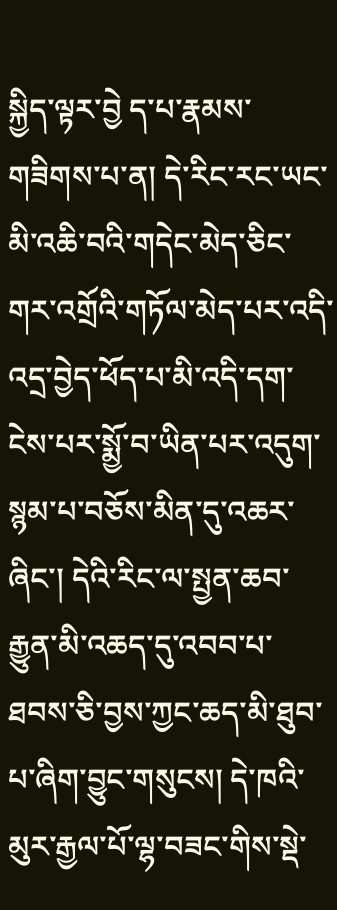སྐྱིད་ལྟར་བྱེ ད་པ་རྣམས་གཟིགས་པ་ན། དེ་རིང་རང་ཡང་མི་འཆི་བའི་གདེང་མེད་ཅིང་གར་འགྲོའི་གཏོལ་མེད་པར་འདི་འདྲ་བྱེད་ཕོད་པ་མི་འདི་དག་ངེས་པར་སྨྱོ་བ་ཡིན་པར་འདུག་སྙམ་པ་བཅོས་མིན་དུ་འཆར་ཞིང་། དེའི་རིང་ལ་སྤྱན་ཆབ་རྒྱུན་མི་འཆད་དུ་འབབ་པ་ཐབས་ཅི་བྱས་ཀྱང་ཆད་མི་ཐུབ་པ་ཞིག་བྱུང་གསུངས། དེ་ཁའི་མུར་རྒྱལ་པོ་ལྷ་བཟང་གིས་སྡེ་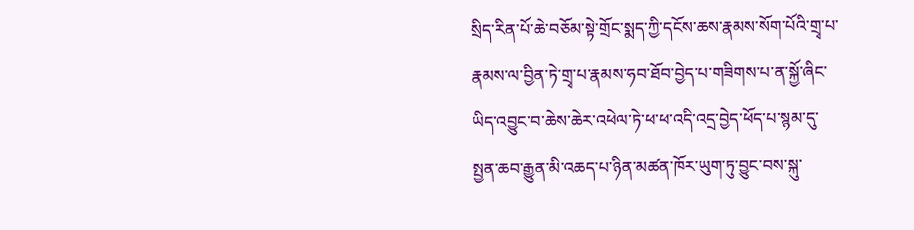སྲིད་རིན་པོ་ཆེ་བཅོམ་སྟེ་གྲོང་སྨད་ཀྱི་དངོས་ཆས་རྣམས་སོག་པོའི་གྲྭ་པ་རྣམས་ལ་བྱིན་ཏེ་གྲྭ་པ་རྣམས་ཧབ་ཐོབ་བྱེད་པ་གཟིགས་པ་ན་སྐྱོ་ཞིང་ཡིད་འབྱུང་བ་ཆེས་ཆེར་འཕེལ་ཏེ་ཕ་ཕ་འདི་འདྲ་བྱེད་ཕོད་པ་སྙམ་དུ་སྤྱན་ཆབ་རྒྱུན་མི་འཆད་པ་ཉིན་མཚན་ཁོར་ཡུག་ཏུ་བྱུང་བས་སྐུ་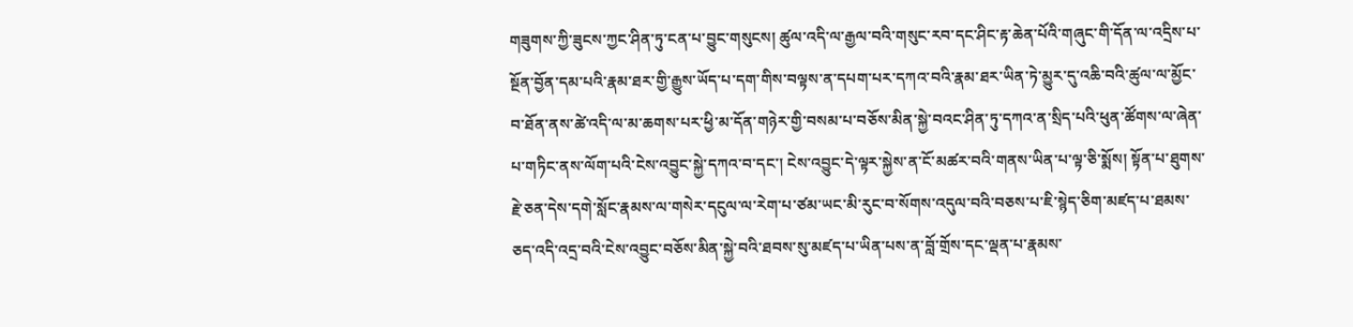གཟུགས་ཀྱི་ཟུངས་ཀྱང་ཤིན་ཏུ་ངན་པ་བྱུང་གསུངས། ཚུལ་འདི་ལ་རྒྱལ་བའི་གསུང་རབ་དང་ཤིང་རྟ་ཆེན་པོའི་གཞུང་གི་དོན་ལ་འདྲིས་པ་སྔོན་བྱོན་དམ་པའི་རྣམ་ཐར་གྱི་རྒྱུས་ཡོད་པ་དག་གིས་བལྟས་ན་དཔག་པར་དཀའ་བའི་རྣམ་ཐར་ཡིན་ཏེ་མྱུར་དུ་འཆི་བའི་ཚུལ་ལ་མྱོང་བ་ཐོན་ནས་ཚེ་འདི་ལ་མ་ཆགས་པར་ཕྱི་མ་དོན་གཉེར་གྱི་བསམ་པ་བཅོས་མིན་སྐྱེ་བའང་ཤིན་ཏུ་དཀའ་ན་སྲིད་པའི་ཕུན་ཚོགས་ལ་ཞེན་པ་གཏིང་ནས་ལོག་པའི་ངེས་འབྱུང་སྐྱེ་དཀའ་བ་དང་། ངེས་འབྱུང་དེ་ལྟར་སྐྱེས་ན་ངོ་མཚར་བའི་གནས་ཡིན་པ་ལྟ་ཅི་སྨོས། སྟོན་པ་ཐུགས་རྗེ་ཅན་དེས་དགེ་སློང་རྣམས་ལ་གསེར་དངུལ་ལ་རེག་པ་ཙམ་ཡང་མི་རུང་བ་སོགས་འདུལ་བའི་བཅས་པ་ཇི་སྙེད་ཅིག་མཛད་པ་ཐམས་ཅད་འདི་འདྲ་བའི་ངེས་འབྱུང་བཅོས་མིན་སྐྱེ་བའི་ཐབས་སུ་མཛད་པ་ཡིན་པས་ན་བློ་གྲོས་དང་ལྡན་པ་རྣམས་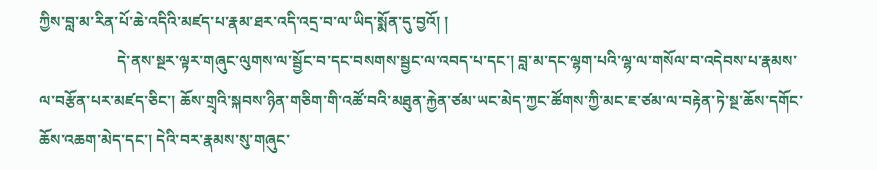ཀྱིས་བླ་མ་རིན་པོ་ཆེ་འདིའི་མཛད་པ་རྣམ་ཐར་འདི་འདྲ་བ་ལ་ཡིད་སྨོན་དུ་བྱའོ། །
                    དེ་ནས་སྔར་ལྟར་གཞུང་ལུགས་ལ་སྦྱོང་བ་དང་བསགས་སྦྱང་ལ་འབད་པ་དང་། བླ་མ་དང་ལྷག་པའི་ལྷ་ལ་གསོལ་བ་འདེབས་པ་རྣམས་ལ་བརྩོན་པར་མཛད་ཅིང་། ཆོས་གྲྭའི་སྐབས་ཉིན་གཅིག་གི་འཚོ་བའི་མཐུན་རྐྱེན་ཙམ་ཡང་མེད་ཀྱང་ཚོགས་ཀྱི་མང་ཇ་ཙམ་ལ་བརྟེན་ཏེ་སྔ་ཆོས་དགོང་ཆོས་འཆག་མེད་དང་། དེའི་བར་རྣམས་སུ་གཞུང་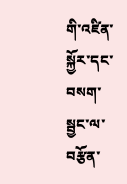གི་འཛིན་སྐྱོར་དང་བསག་སྦྱང་ལ་བརྩོན་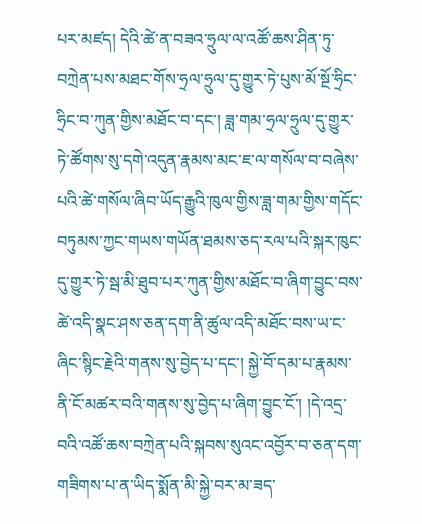པར་མཛད། དེའི་ཚེ་ན་བཟའ་ཧྲུལ་ལ་འཚོ་ཆས་ཤིན་ཏུ་བཀྲེན་པས་མཐང་གོས་ཧྲལ་ཧྲུལ་དུ་གྱུར་ཏེ་པུས་མོ་སྔོ་ཧྲིང་ཧྲིང་བ་ཀུན་གྱིས་མཐོང་བ་དང་། ཟླ་གམ་ཧྲལ་ཧྲུལ་དུ་གྱུར་ཏེ་ཚོགས་སུ་དགེ་འདུན་རྣམས་མང་ཇ་ལ་གསོལ་བ་བཞེས་པའི་ཚེ་གསོལ་ཞིབ་ཡོད་རྒྱུའི་ཁུལ་གྱིས་ཟླ་གམ་གྱིས་གདོང་བཏུམས་ཀྱང་གཡས་གཡོན་ཐམས་ཅད་རལ་པའི་སྐར་ཁུང་དུ་གྱུར་ཏེ་སྦ་མི་ཐུབ་པར་ཀུན་གྱིས་མཐོང་བ་ཞིག་བྱུང་བས་ཚེ་འདི་སྣང་ཤས་ཅན་དག་ནི་ཚུལ་འདི་མཐོང་བས་ཡ་ང་ཞིང་སྙིང་རྗེའི་གནས་སུ་བྱེད་པ་དང་། སྐྱེ་བོ་དམ་པ་རྣམས་ནི་ངོ་མཚར་བའི་གནས་སུ་བྱེད་པ་ཞིག་བྱུང་ངོ་། །དེ་འདྲ་བའི་འཚོ་ཆས་བཀྲེན་པའི་སྐབས་སུའང་འབྱོར་བ་ཅན་དག་གཟིགས་པ་ན་ཡིད་སྨོན་མི་སྐྱེ་བར་མ་ཟད་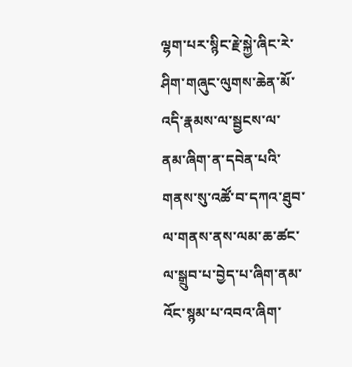ལྷག་པར་སྙིང་རྗེ་སྐྱེ་ཞིང་རེ་ཤིག་གཞུང་ལུགས་ཆེན་མོ་འདི་རྣམས་ལ་སྦྱངས་ལ་ནམ་ཞིག་ན་དབེན་པའི་གནས་སུ་འཚོ་བ་དཀའ་ཐུབ་ལ་གནས་ནས་ལམ་ཆ་ཚང་ལ་སྒྲུབ་པ་བྱེད་པ་ཞིག་ནམ་འོང་སྙམ་པ་འབའ་ཞིག་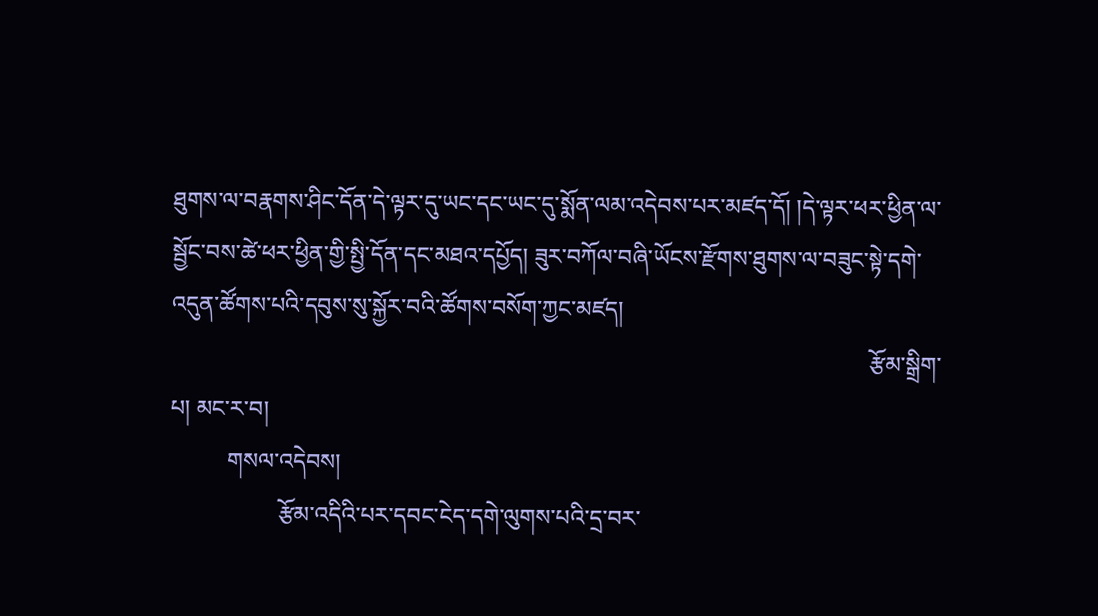ཐུགས་ལ་བརྣགས་ཤིང་དོན་དེ་ལྟར་དུ་ཡང་དང་ཡང་དུ་སྨོན་ལམ་འདེབས་པར་མཛད་དོ། །དེ་ལྟར་ཕར་ཕྱིན་ལ་སྦྱོང་བས་ཚེ་ཕར་ཕྱིན་གྱི་སྤྱི་དོན་དང་མཐའ་དཔྱོད། ཟུར་བཀོལ་བཞི་ཡོངས་རྫོགས་ཐུགས་ལ་བཟུང་སྟེ་དགེ་འདུན་ཚོགས་པའི་དབུས་སུ་སྐྱོར་བའི་ཚོགས་བསོག་ཀྱང་མཛད།
                                                                                                                          རྩོམ་སྒྲིག་པ། མང་ར་བ།
          གསལ་འདེབས།
                   རྩོམ་འདིའི་པར་དབང་ངེད་དགེ་ལུགས་པའི་དྲ་བར་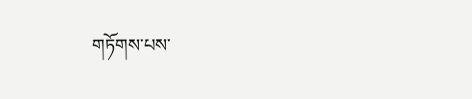གཏོགས་པས་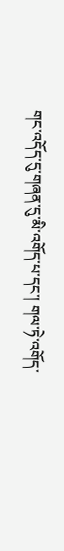གང་འདོད་དུ་གཞན་དུ་མི་འགོད་པ་དང་། གལ་ཏེ་འགོད་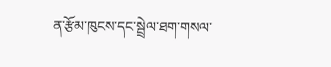ན་རྩོམ་ཁུངས་དང་སྦྲེལ་ཐག་གསལ་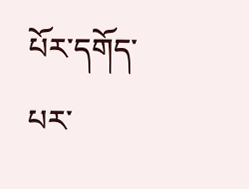པོར་དགོད་པར་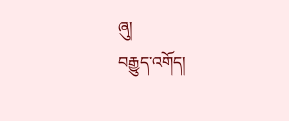ཞུ།
བརྒྱུད་འགོད།